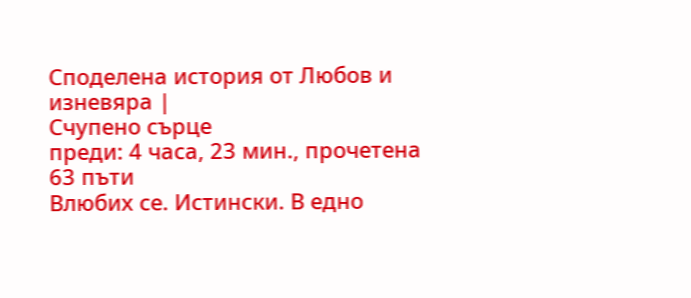Споделена история от Любов и изневяра |
Счупено сърце
преди: 4 часа, 23 мин., прочетена 63 пъти
Влюбих се. Истински. В едно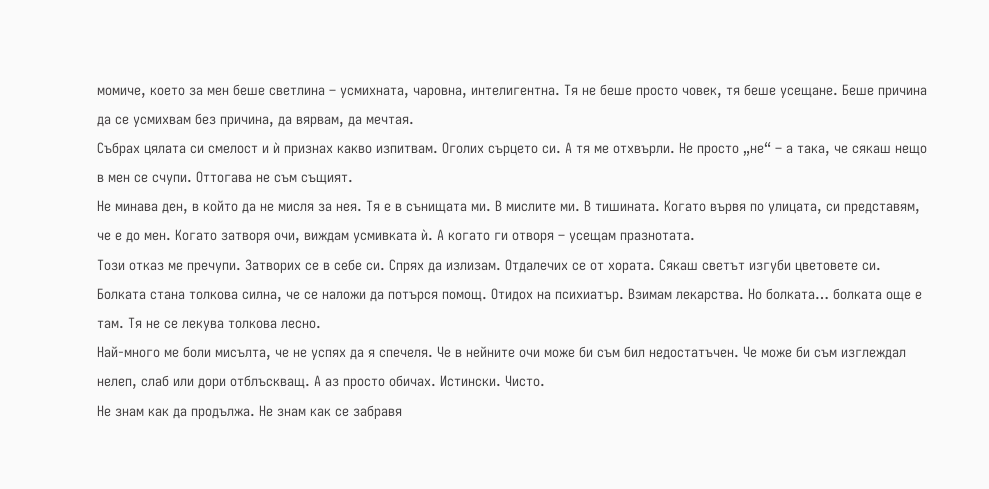момиче, което за мен беше светлина – усмихната, чаровна, интелигентна. Тя не беше просто човек, тя беше усещане. Беше причина да се усмихвам без причина, да вярвам, да мечтая.
Събрах цялата си смелост и ѝ признах какво изпитвам. Оголиx сърцето си. А тя ме отхвърли. Не просто „не“ – а така, че сякаш нещо в мен се счупи. Оттогава не съм същият.
Не минава ден, в който да не мисля за нея. Тя е в сънищата ми. В мислите ми. В тишината. Когато вървя по улицата, си представям, че е до мен. Когато затворя очи, виждам усмивката ѝ. А когато ги отворя – усещам празнотата.
Този отказ ме пречупи. Затворих се в себе си. Спрях да излизам. Отдалечих се от хората. Сякаш светът изгуби цветовете си. Болката стана толкова силна, че се наложи да потърся помощ. Отидох на психиатър. Взимам лекарства. Но болката… болката още е там. Тя не се лекува толкова лесно.
Най-много ме боли мисълта, че не успях да я спечеля. Че в нейните очи може би съм бил недостатъчен. Че може би съм изглеждал нелеп, слаб или дори отблъскващ. А аз просто обичах. Истински. Чисто.
Не знам как да продължа. Не знам как се забравя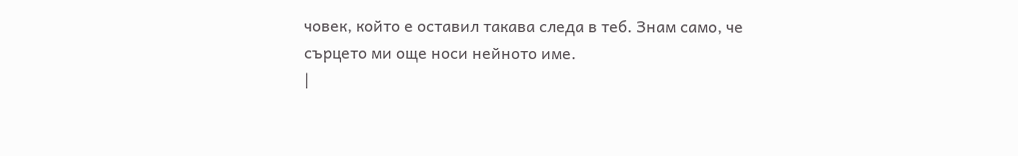човек, който е оставил такава следа в теб. Знам само, че сърцето ми още носи нейното име.
|